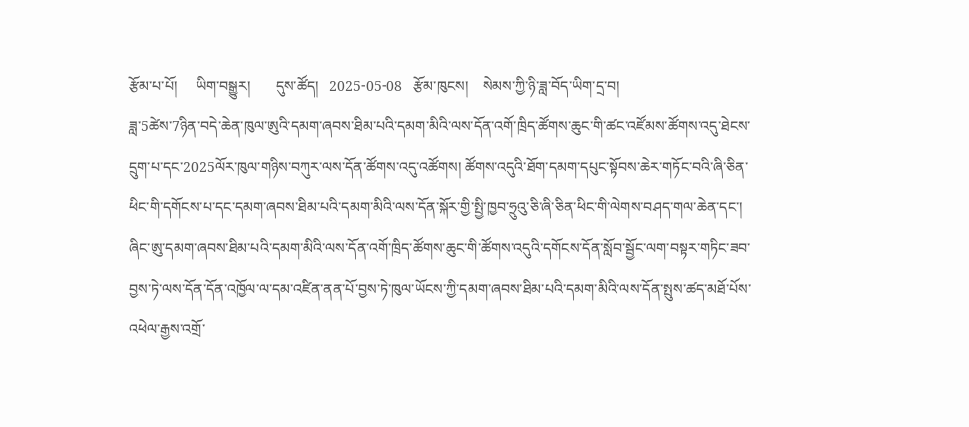རྩོམ་པ་པོ།     ཡིག་བསྒྱུར།       དུས་ཚོད།   2025-05-08   རྩོམ་ཁུངས།    སེམས་ཀྱི་ཉི་ཟླ་བོད་ཡིག་དྲ་བ།
ཟླ་5ཚེས་7ཉིན་བདེ་ཆེན་ཁུལ་ཨུའི་དམག་ཞབས་ཐིམ་པའི་དམག་མིའི་ལས་དོན་འགོ་ཁྲིད་ཚོགས་ཆུང་གི་ཚང་འཛོམས་ཚོགས་འདུ་ཐེངས་དྲུག་པ་དང་2025ལོར་ཁུལ་གཉིས་བཀུར་ལས་དོན་ཚོགས་འདུ་འཚོགས། ཚོགས་འདུའི་ཐོག་དམག་དཔུང་སྟོབས་ཆེར་གཏོང་བའི་ཞི་ཅིན་ཕིང་གི་དགོངས་པ་དང་དམག་ཞབས་ཐིམ་པའི་དམག་མིའི་ལས་དོན་སྐོར་གྱི་སྤྱི་ཁྱབ་ཧྲུའུ་ཅི་ཞི་ཅིན་ཕིང་གི་ལེགས་བཤད་གལ་ཆེན་དང་། ཞིང་ཨུ་དམག་ཞབས་ཐིམ་པའི་དམག་མིའི་ལས་དོན་འགོ་ཁྲིད་ཚོགས་ཆུང་གི་ཚོགས་འདུའི་དགོངས་དོན་སློབ་སྦྱོང་ལག་བསྟར་གཏིང་ཟབ་བྱས་ཏེ་ལས་དོན་དོན་འཁྱོལ་ལ་དམ་འཛིན་ནན་པོ་བྱས་ཏེ་ཁུལ་ཡོངས་ཀྱི་དམག་ཞབས་ཐིམ་པའི་དམག་མིའི་ལས་དོན་སྤུས་ཚད་མཐོ་པོས་འཕེལ་རྒྱས་འགྲོ་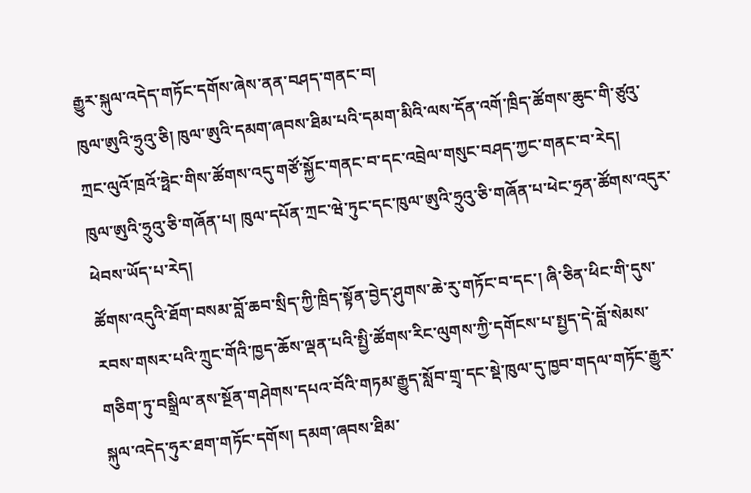རྒྱུར་སྐུལ་འདེད་གཏོང་དགོས་ཞེས་ནན་བཤད་གནང་བ།
ཁུལ་ཨུའི་ཧྲུའུ་ཅི། ཁུལ་ཨུའི་དམག་ཞབས་ཐིམ་པའི་དམག་མིའི་ལས་དོན་འགོ་ཁྲིད་ཚོགས་ཆུང་གི་ཙུའུ་ཀྲང་ལུའོ་ཁྲའོ་ཧྥེང་གིས་ཚོགས་འདུ་གཙོ་སྐྱོང་གནང་བ་དང་འབྲེལ་གསུང་བཤད་ཀྱང་གནང་བ་རེད།
ཁུལ་ཨུའི་ཧྲུའུ་ཅི་གཞོན་པ། ཁུལ་དཔོན་ཀྲང་ཝེ་ཏུང་དང་ཁུལ་ཨུའི་ཧྲུའུ་ཅི་གཞོན་པ་ཕེང་ཧྲན་ཚོགས་འདུར་ཕེབས་ཡོད་པ་རེད།
ཚོགས་འདུའི་ཐོག་བསམ་བློ་ཆབ་སྲིད་ཀྱི་ཁྲིད་སྟོན་བྱེད་ཤུགས་ཆེ་རུ་གཏོང་བ་དང་། ཞི་ཅིན་ཕིང་གི་དུས་རབས་གསར་པའི་ཀྲུང་གོའི་ཁྱད་ཆོས་ལྡན་པའི་སྤྱི་ཚོགས་རིང་ལུགས་ཀྱི་དགོངས་པ་སྤྱད་དེ་བློ་སེམས་གཅིག་ཏུ་བསྒྲིལ་ནས་སྔོན་གཤེགས་དཔའ་བོའི་གཏམ་རྒྱུད་སློབ་གྲྭ་དང་སྡེ་ཁུལ་དུ་ཁྱབ་གདལ་གཏོང་རྒྱུར་སྐུལ་འདེད་ཧུར་ཐག་གཏོང་དགོས། དམག་ཞབས་ཐིམ་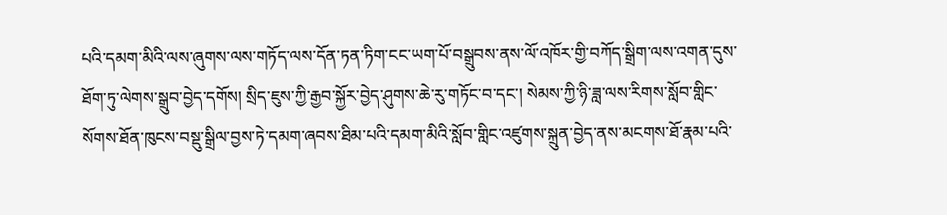པའི་དམག་མིའི་ལས་ཞུགས་ལས་གཏོད་ལས་དོན་ཏན་ཏིག་ངང་ཡག་པོ་བསྒྲུབས་ནས་ལོ་འཁོར་གྱི་བཀོད་སྒྲིག་ལས་འགན་དུས་ཐོག་ཏུ་ལེགས་སྒྲུབ་བྱེད་དགོས། སྲིད་ཇུས་ཀྱི་རྒྱབ་སྐྱོར་བྱེད་ཤུགས་ཆེ་རུ་གཏོང་བ་དང་། སེམས་ཀྱི་ཉི་ཟླ་ལས་རིགས་སློབ་གླིང་སོགས་ཐོན་ཁུངས་བསྡུ་སྒྲིལ་བྱས་ཏེ་དམག་ཞབས་ཐིམ་པའི་དམག་མིའི་སློབ་གླིང་འཛུགས་སྐྲུན་བྱེད་ནས་མངགས་ཐོ་རྣམ་པའི་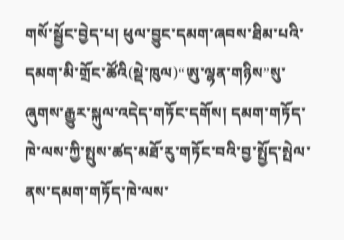གསོ་སྦྱོང་བྱེད་པ། ཕུལ་བྱུང་དམག་ཞབས་ཐིམ་པའི་དམག་མི་གྲོང་ཚོའི(སྡེ་ཁུལ)“ཨུ་ལྷན་གཉིས”སུ་ཞུགས་རྒྱུར་སྐུལ་འདེད་གཏོང་དགོས། དམག་གཏོད་ཁེ་ལས་ཀྱི་སྤུས་ཚད་མཐོ་རུ་གཏོང་བའི་བྱ་སྤྱོད་སྤེལ་ནས་དམག་གཏོད་ཁེ་ལས་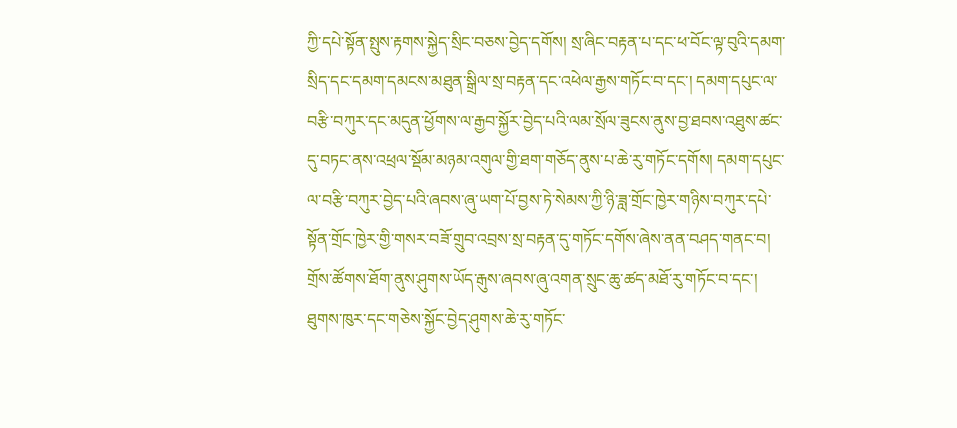ཀྱི་དཔེ་སྟོན་སྤུས་རྟགས་སྐྱེད་སྲིང་བཅས་བྱེད་དགོས། སྲ་ཞིང་བརྟན་པ་དང་ཕ་བོང་ལྟ་བུའི་དམག་སྲིད་དང་དམག་དམངས་མཐུན་སྒྲིལ་སྲ་བརྟན་དང་འཕེལ་རྒྱས་གཏོང་བ་དང་། དམག་དཔུང་ལ་བརྩི་བཀུར་དང་མདུན་ཕྱོགས་ལ་རྒྱབ་སྐྱོར་བྱེད་པའི་ལམ་སྲོལ་ཟུངས་ནུས་བྱ་ཐབས་འཐུས་ཚང་དུ་བཏང་ནས་འཕྲལ་སྡོམ་མཉམ་འགུལ་གྱི་ཐག་གཅོད་ནུས་པ་ཆེ་རུ་གཏོང་དགོས། དམག་དཔུང་ལ་བརྩི་བཀུར་བྱེད་པའི་ཞབས་ཞུ་ཡག་པོ་བྱས་ཏེ་སེམས་ཀྱི་ཉི་ཟླ་གྲོང་ཁྱེར་གཉིས་བཀུར་དཔེ་སྟོན་གྲོང་ཁྱེར་གྱི་གསར་བཟོ་གྲུབ་འབྲས་སྲ་བརྟན་དུ་གཏོང་དགོས་ཞེས་ནན་བཤད་གནང་བ།
གྲོས་ཚོགས་ཐོག་ནུས་ཤུགས་ཡོད་རྒུས་ཞབས་ཞུ་འགན་སྲུང་ཆུ་ཚད་མཐོ་རུ་གཏོང་བ་དང་། ཐུགས་ཁུར་དང་གཅེས་སྐྱོང་བྱེད་ཤུགས་ཆེ་རུ་གཏོང་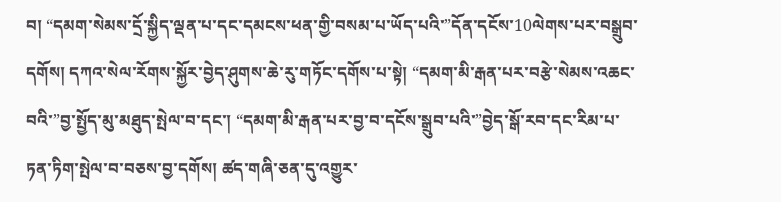བ། “དམག་སེམས་དྲོ་སྐྱིད་ལྡན་པ་དང་དམངས་ཕན་གྱི་བསམ་པ་ཡོད་པའི་”དོན་དངོས་10ལེགས་པར་བསྒྲུབ་དགོས། དཀའ་སེལ་རོགས་སྐྱོར་བྱེད་ཤུགས་ཆེ་རུ་གཏོང་དགོས་པ་སྟེ། “དམག་མི་རྒན་པར་བརྩེ་སེམས་འཆང་བའི་”བྱ་སྤྱོད་མུ་མཐུད་སྤེལ་བ་དང་། “དམག་མི་རྒན་པར་བྱ་བ་དངོས་སྒྲུབ་པའི་”བྱེད་སྒོ་རབ་དང་རིམ་པ་ཏན་ཏིག་སྤེལ་བ་བཅས་བྱ་དགོས། ཚད་གཞི་ཅན་དུ་འགྱུར་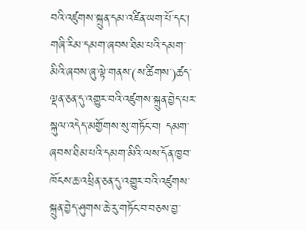བའི་འཛུགས་སྐྲུན་དམ་འཛིན་ཡག་པོ་དང་། གཞི་རིམ་དམག་ཞབས་ཐིམ་པའི་དམག་མིའི་ཞབས་ཞུ་ལྟེ་གནས་(ས་ཚིགས་)ཚད་ལྡན་ཅན་དུ་འགྱུར་བའི་འཛུགས་སྐྲུན་བྱེད་པར་སྐུལ་འདེད་མགྱོགས་སུ་གཏོང་བ། དམག་ཞབས་ཐིམ་པའི་དམག་མིའི་ལས་དོན་ཁྱབ་ཁོངས་ཆ་འཕྲིན་ཅན་དུ་འགྱུར་བའི་འཛུགས་སྐྲུན་བྱེད་ཤུགས་ཆེ་རུ་གཏོང་བ་བཅས་བྱ་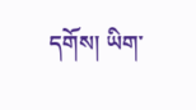དགོས། ཡིག་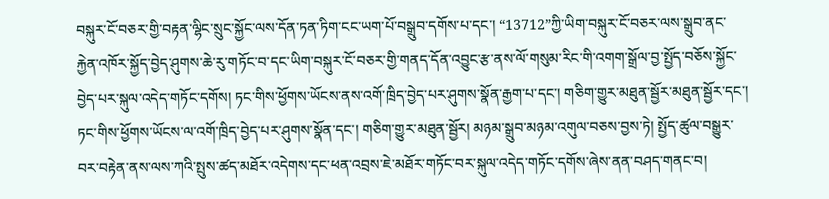བསྐུར་ངོ་བཅར་གྱི་བརྟན་ལྷིང་སྲུང་སྐྱོང་ལས་དོན་ཏན་ཏིག་ངང་ཡག་པོ་བསྒྲུབ་དགོས་པ་དང་། “13712”ཀྱི་ཡིག་བསྐུར་ངོ་བཅར་ལས་སྒྲུབ་ནང་རྐྱེན་འཁོར་སྐྱོད་བྱེད་ཤུགས་ཆེ་རུ་གཏོང་བ་དང་ཡིག་བསྐུར་ངོ་བཅར་གྱི་གནད་དོན་འབྱུང་རྩ་ནས་ལོ་གསུམ་རིང་གི་འགག་སྒྲོལ་བྱ་སྤྱོད་བཅོས་སྐྱོང་བྱེད་པར་སྐུལ་འདེད་གཏོང་དགོས། ཏང་གིས་ཕྱོགས་ཡོངས་ནས་འགོ་ཁྲིད་བྱེད་པར་ཤུགས་སྣོན་རྒྱག་པ་དང་། གཅིག་གྱུར་མཐུན་སྦྱོར་མཐུན་སྦྱོར་དང་། ཏང་གིས་ཕྱོགས་ཡོངས་ལ་འགོ་ཁྲིད་བྱེད་པར་ཤུགས་སྣོན་དང་། གཅིག་གྱུར་མཐུན་སྦྱོར། མཉམ་སྒྲུབ་མཉམ་འགུལ་བཅས་བྱས་ཏེ། སྤྱོད་ཚུལ་བསྒྱུར་བར་བརྟེན་ནས་ལས་ཀའི་སྤུས་ཚད་མཐོར་འདེགས་དང་ཕན་འབྲས་ཇེ་མཐོར་གཏོང་བར་སྐུལ་འདེད་གཏོང་དགོས་ཞེས་ནན་བཤད་གནང་བ།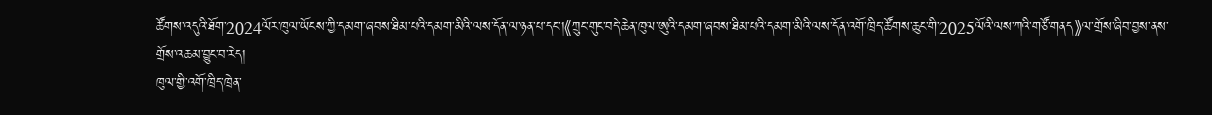ཚོགས་འདུའི་ཐོག་2024ལོར་ཁུལ་ཡོངས་ཀྱི་དམག་ཞབས་ཐིམ་པའི་དམག་མིའི་ལས་དོན་ལ་ཉན་པ་དང་།《ཀྲུང་གུང་བདེ་ཆེན་ཁུལ་ཨུའི་དམག་ཞབས་ཐིམ་པའི་དམག་མིའི་ལས་དོན་འགོ་ཁྲིད་ཚོགས་ཆུང་གི་2025ལོའི་ལས་ཀའི་གཙོ་གནད》ལ་གྲོས་ཞིབ་བྱས་ནས་གྲོས་འཆམ་བྱུང་བ་རེད།
ཁུལ་གྱི་འགོ་ཁྲིད་ཁྲེན་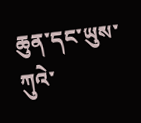ཆུན་དང་ཡུས་ཀུའེ་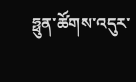ཧྥུན་ཚོགས་འདུར་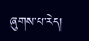ཞུགས་པ་རེད།